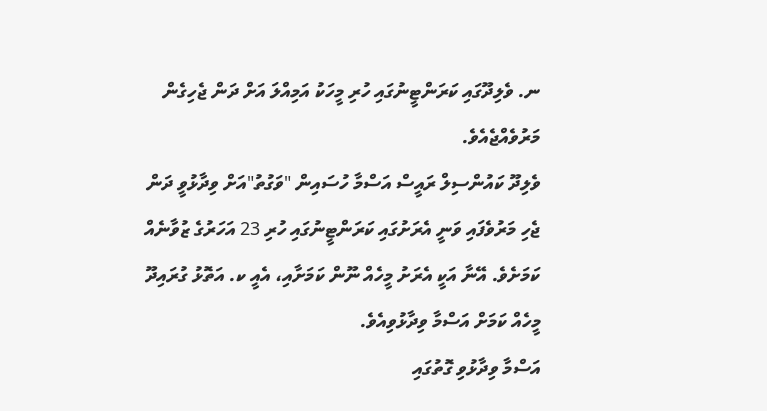ނ. ވެލިދޫގައި ކަރަންޓީނުގައި ހުރި މީހަކު އަމިއްލަ އަށް ދަން ޖެހިގެން މަރުވެއްޖެއެވެ.
ވެލިދޫ ކައުންސިލް ރައީސް އަސްމާ ހުސައިން "ވަގުތު"އަށް ވިދާޅުވީ ދަން ޖެހި މަރުވެފައި ވަނީ އެރަށުގައި ކަރަންޓީނުގައި ހުރި 23 އަހަރުގެ ޒުވާނެއް ކަމަށެވެ. އޭނާ އަކީ އެރަށު މީހެއް ނޫން ކަމަށާއި، އެއީ ކ. އަތޮޅު ގުރައިދޫ މީހެއް ކަމަށް އަސްމާ ވިދާޅުވިއެވެ.
އަސްމާ ވިދާޅުވި ގޮތުގައި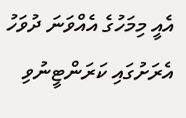އެއީ މިމަހުގެ އެއްވަނަ ދުވަހު އެރަށުގައި ކަރަންޓީނުވި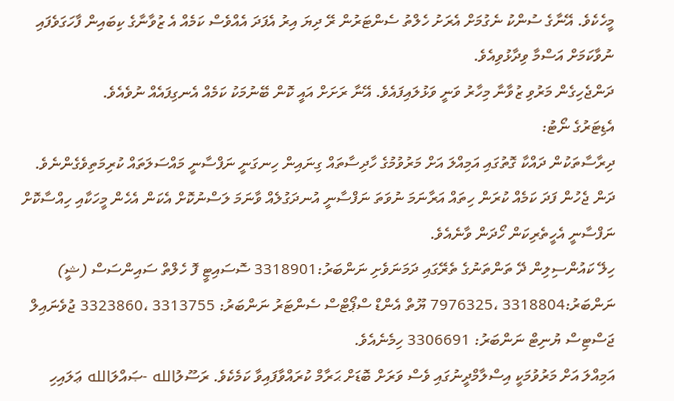މީހެކެވެ. އޭނާގެ ސުންކު ނެގުމަށް އެރަށު ހެލްތު ސެންޓަރުން ރޭ ދިޔަ އިރު އެފަދަ އެއްވެސް ކަމެއް އެ ޒުވާނާގެ ކިބައިން ފާހަގަވެފައި ނުވާކަމަށް އަސްމާ ވިދާޅުވިއެވެ.
ދަންޖެހިގެން މަރުވި ޒުވާނާ މިހާރު ވަނީ ވަޅުލައިފައެވެ. އޭނާ ރަށަށް އައީ ކޮން ބޭނުމަކު ކަމެއް އެނގިފައެއް ނުވެއެވެ.
އެޑިޓަރުގެ ނޯޓު:
ދިރާސާތަކުން ދައްކާ ގޮތުގައި އަމިއްލަ އަށް މަރުވުމުގެ ހާދިސާތައް ގިނައިން ހިނގަނީ ނަފްސާނީ މައްސަލަތައް ކުރިމަތިވެގެންނެވެ. ދަން ޖެހުން ފަދަ ކަމެއް ކުރަން ހިތައް އަރާނަމަ ނުވަތަ ނަފްސާނީ އުނދަގުލެއް ވާނަމަ ލަސްނުކޮށް އެކަން އެހެން މީހަކާއި ހިއްސާކޮށް ނަފްސާނީ އެހީތެރިކަން ހޯދަން ވާނެއެވެ.
ހިލޭ ކައުންސިލިން ދޭ ތަންތަނުގެ ތެރޭގައި ދަމަނަވެށި ނަންބަރު:3318901 ސޮސައިޓީ ފޮ ހެލްތް ސައިންސަސް (ޝީ) ނަންބަރު:3318804 ،7976325 ޔޫތް އެންޑް ސްޕޯޓްސް ސެންޓަރު ނަންބަރު: 3313755 ،3323860 ޖުވެނައިލް ޖަސްޓިސް ޔުނިޓް ނަންބަރު: 3306691 ހިމެނެއެވެ.
އަމިއްލަ އަށް މަރުވުމަކީ އިސްލާމްދީނުގައި ވެސް ވަރަށް ބޮޑަށް ޙަރާމް ކުރައްވާފައިވާ ކަމެކެވެ. ރަސޫލުالله -ޞައްލަالله ޢަލައިހި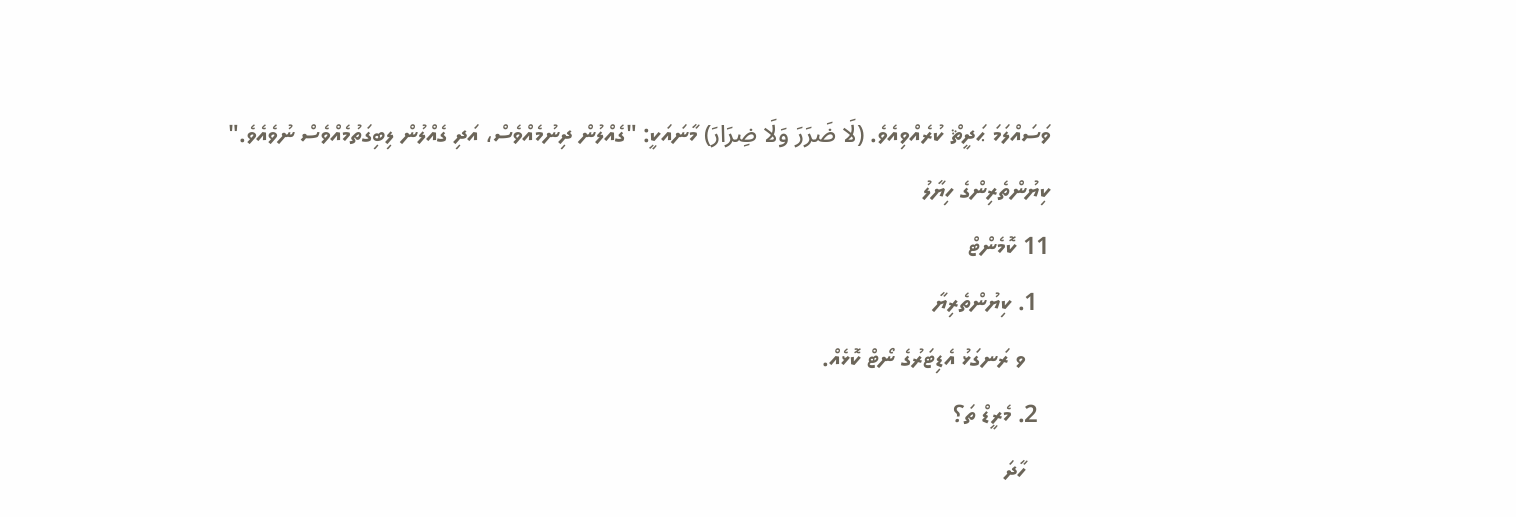ވަސައްލަމަ ޙަދީޘް ކުރެއްވިއެވެ. (لَا ضَرَرَ وَلَا ضِرَارَ) މާނައަކީ: "ގެއްލުން ދިނުމެއްވެސް، އަދި ގެއްލުން ލިބިގަތުމެއްވެސް ނުވެއެވެ."
ކިޔުންތެރިންގެ ހިޔާލު
11 ކޮމެންޓް
  1. ކިޔުންތެރިޔާ
    ވ ރަނގަޅު އެޑިޓަރުގެ ނޯޓް ކޮޅެއް.
  2. މެރީޑް ތަ؟
    ހާދަ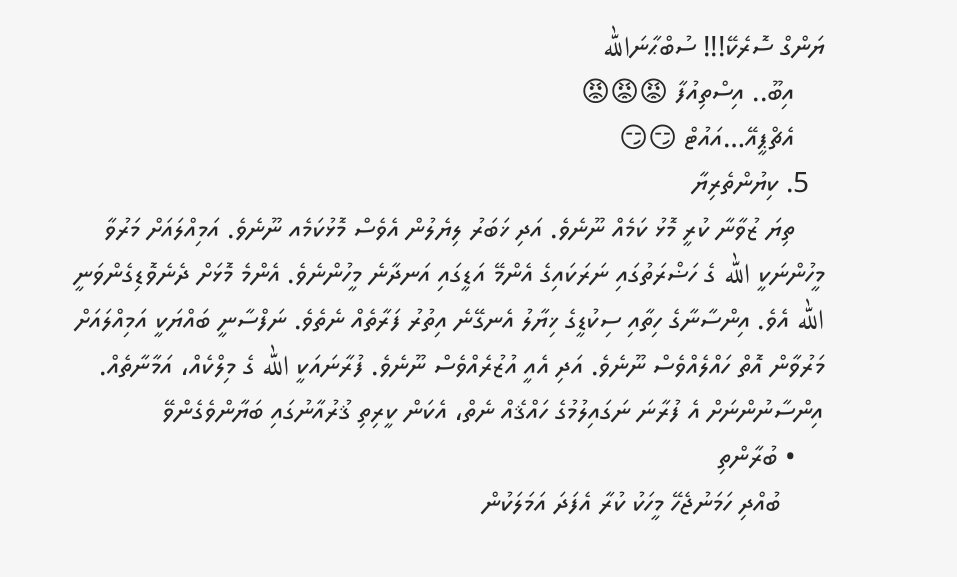ޔަންގް ސޮރެކޭ!!! ސުބްޙާނަالله
    އިބޫ.. އިސްތިއުފާ 😡😡😡
    އެޗްޕީއޭ…އައުޓް 😏😏
  5. ކިޔުންތެރިޔާ
    ތިޔަ ޒުވާނާ ކުރީ މޮޅު ކަމެއް ނޫނެވެ. އަދި ޚަބަރު ލިޔެލުން އެވެސް މޮޅުކަމެއ ނޫނެވެ. އަމިއްލައަށް މަރުވާ މީހުންނަކީ الله ގެ ހަޟްރަތުގައި ނަރަކައިގެ އެންމޭ އަޑީގައި އަނދާނެ މީހުންނެވެ. އެންމެ މޮޅަށް ދެނެވޮޑިގެންވަނީ الله އެވެ. އިންސާނާގެ ހިތާއި ސިކުޑީގެ ޚިޔާލު އެނގޭނެ އިތުރު ފަރާތެއް ނެތެވެ. ނަފްސާނީ ބައްޔަކީ އަމިއްލައަށް މަރުވާން އޮތް ހައްލެއްވެސް ނޫނެވެ. އަދި އެއީ އުޒުރެއްވެސް ނޫނެވެ. ފުރާނައަކީ الله ގެ މިލްކެއް، އަމާނާތެއް. އިންސާނުންނަށް އެ ފުރާނަ ނަގައިލުމުގެ ހައްޤެއް ނެތް، އެކަން ކީރިތި ޤުރުއާނުގައި ބަޔާންވެގެންވޭ
    • ބުރާންތި
      ބުއްދި ހަމަނުޖެހޭ މީހަކު ކުރާ އެފަދަ އަމަލަކުން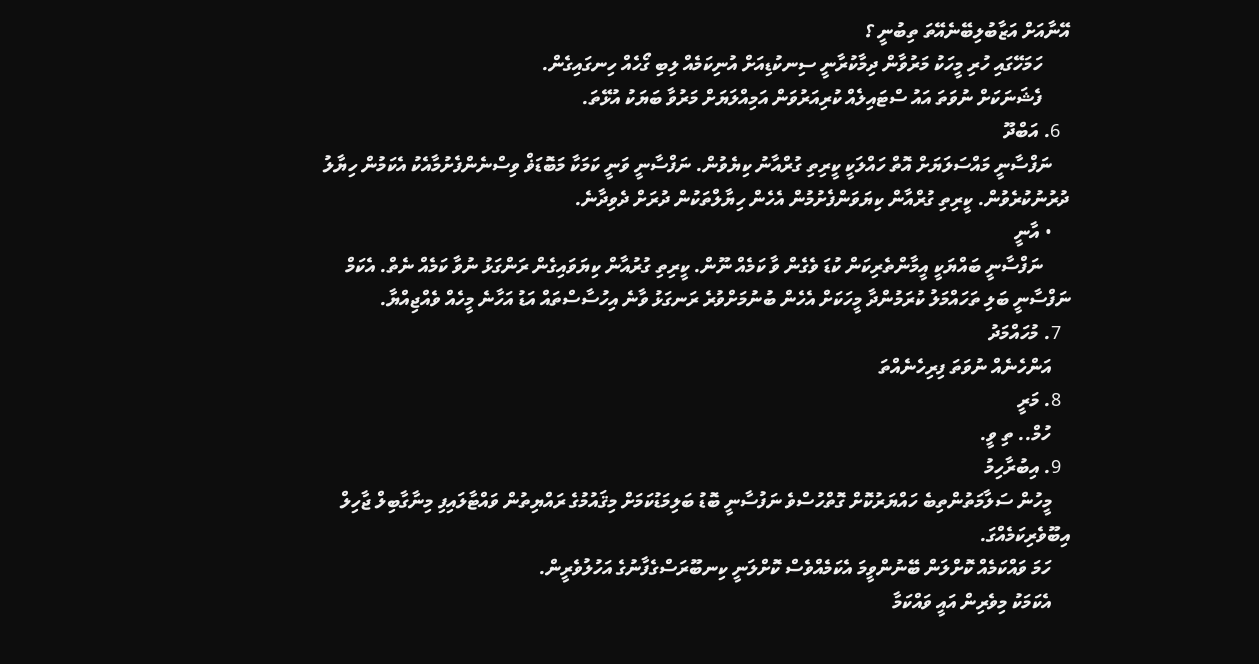އޭނާއަށް އަޒާބުލިބޭނެއޭތަ ތިބުނީ ؟
      ހަމަހޭގައި ހުރި މީހަކު މަރުވާން ދިމާކުރާނީ ސިނކުޑިއަށް އުނިކަމެއް ލިބި ގޯހެއް ހިނގައިގެން.
      ފެޝަނަކަށް ނުވަތަ އައު ސްޓައިލެއް ކުރިއަރުވަން އަމިއްލަޔަށް މަރުވާ ބަޔަކު އުޅޭތަ.
  6. އަބްދޫ
    ނަފްސާނީ މައްސަލަޔަށް އޮތް ހައްލަކީ ކީރިތި ގުރްއާނު ކިޔެވުން. ނަފްސާނީ ވަނީ ކަމަކާ މަބޮޑަޥް ވިސްނެންފެށުމާއެކު އެކަމުން ހިޔާލު ދުރުނުކުރެވުން. ކީރިތި ގުރްއާން ކިޔަވަންފެށުމުން އެހެން ހިޔާލްތަކުން ދުރަށް ދެވިދާނެ.
    • އާނީ
      ނަފްސާނީ ބައްޔަކީ އީމާންތެރިކަން ކުޑަ ވެގެން ވާ ކަމެއް ނޫން. ކީރިތި ގުރުއާން ކިޔަވައިގެން ރަންގަޅު ނުވާ ކަމެއް ނެތް. އެކަމް ނަފްސާނީ ބަލި ތަހައްމަލު ކުރަމުންދާ މީހަކަށް އެހެން ބުނުމަށްވުރެ ރަނގަޅު ވާނެ އިހުސާސްތައް އަޑު އަހާނެ މީހެއް ވެއްޖިއްޔާ.
  7. މުހައްމަދު
    އަންހެނެއް ނުވަތަ ފިރިހެނެއްތަ
  8. މަރީ
    ހުމް.. ތި ވީ.
  9. އިބުރާހިމު
    މީހުން ސަލާމަތުންތިބެ ހައްޔަރުކޮށް ގޮތްހުސްވެ ނަފުސާނީ ބޮޑު ބަލިމަޑުކަމަށް މިޤައުމުގެ ރައްޔިތުން ވައްޓާލައިފި މިނާގާބިލް ޖާހިލް އިބޫވެރިކަމެއްގަ.
    ހަމަ ވައްކަމެއް ކޮށްލަން ބޭނުންވީމަ އެކަމެއްވެސް ކޮށްލަނީ ކިނބޫރަސްގެފާނުގެ އަހުލުވެރީން.
    އެކަމަކު މިވެރިން އައީ ވައްކަމާ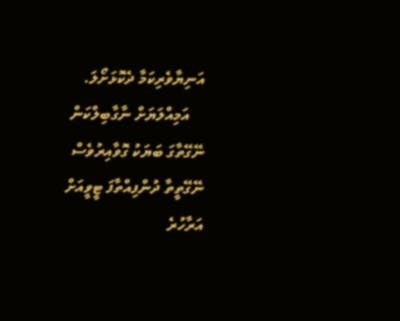އަނިޔާވެރިކަމާ ދެކޮޅަށޯލަ.
    އަމިއްލަޔަށް ނާގާބިލްކަން ނޭގޭތާގަ ބަޔަކު ގޮވާއިރުވެސް ނޭގޭތީތާ ދުންފިއްތާފަ ޓީވީއަށް އަރާހުރެ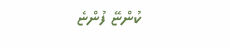ކުންޏޭ ފުންޏެ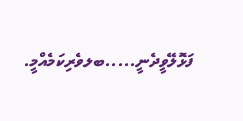ފަޅޮލޭވީދެނީ.....ބލވެރިކަމެއްމީ.